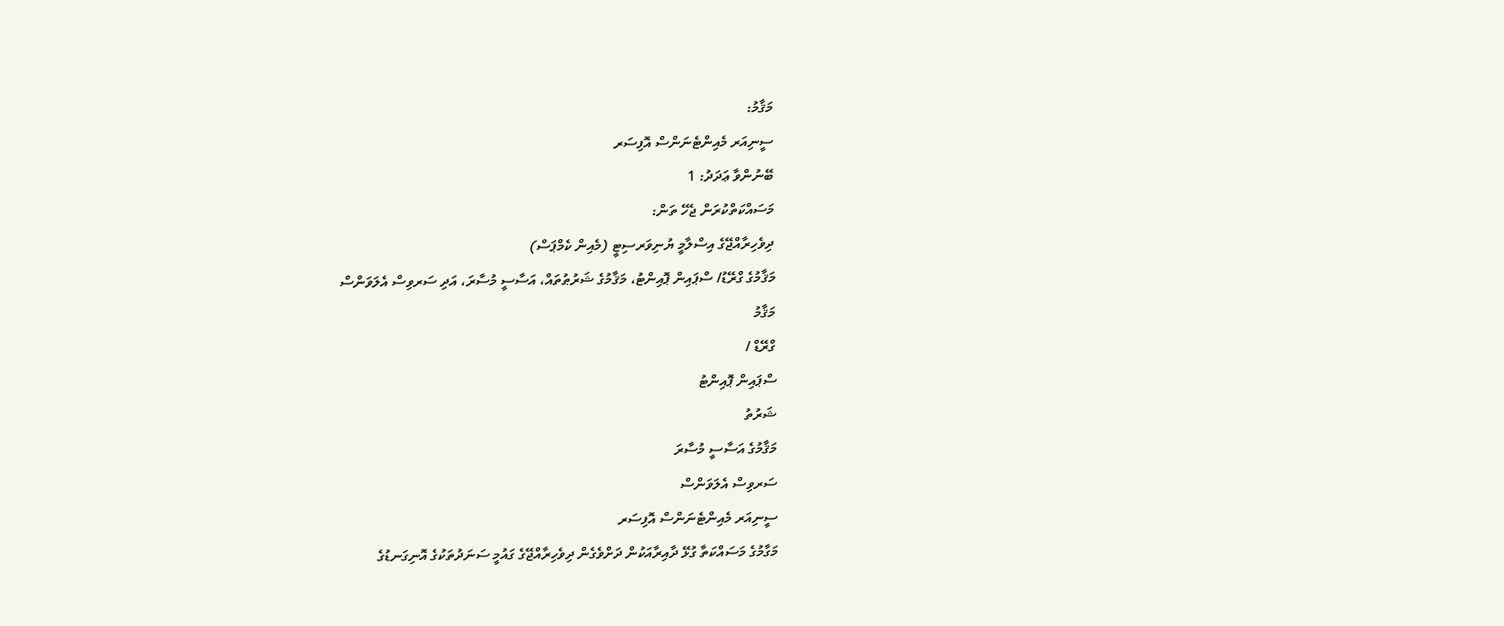މަޤާމު:
ސީނިއަރ މެއިންޓެނަންސް އޮފިސަރ
ބޭނުންވާ ޢަދަދު: 1
މަސައްކަތްކުރަން ޖެހޭ ތަން:
ދިވެހިރާއްޖޭގެ އިސްލާމީ ޔުނިވަރސިޓީ (މެއިން ކެމްޕަސް)
މަޤާމުގެ ގްރޭޑު/ ސްޕައިން ޕޮއިންޓު، މަޤާމުގެ ޝަރުޠުތައް، އަސާސީ މުސާރަ، އަދި ސަރވިސް އެލަވަންސް
މަޤާމު
ގްރޭޑް /
ސްޕައިން ޕޮއިންޓު
ޝަރުތު
މަޤާމުގެ އަސާސީ މުސާރަ
ސަރވިސް އެލަވަންސް
ސީނިއަރ މެއިންޓެނަންސް އޮފިސަރ
މަގާމުގެ މަސައްކަތާ ގުޅޭ ދާއިރާއަކުން ދަށްވެގެން ދިވެހިރާއްޖޭގެ ގައުމީ ސަނަދުތަކުގެ އޮނިގަނޑުގެ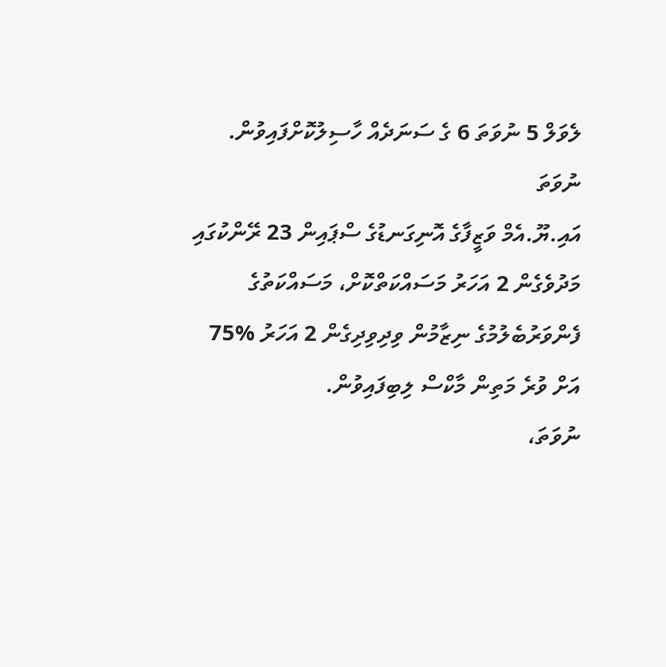ލެވަލް 5 ނުވަތަ 6 ގެ ސަނަދެއް ހާސިލުކޮށްފައިވުން.
ނުވަތަ
އައި.ޔޫ.އެމް ވަޒީފާގެ އޮނިގަނޑުގެ ސްޕައިން 23 ރޭންކުގައި މަދުވެގެން 2 އަހަރު މަސައްކަތްކޮށް، މަސައްކަތުގެ ފެންވަރުބެލުމުގެ ނިޒާމުން ވިދިވިދިގެން 2 އަހަރު %75 އަށް ވުރެ މަތިން މާކްސް ލިބިފައިވުން.
ނުވަތަ،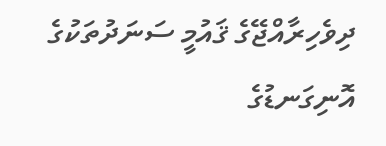ދިވެހިރާއްޖޭގެ ޤައުމީ ސަނަދުތަކުގެ އޮނިގަނޑުގެ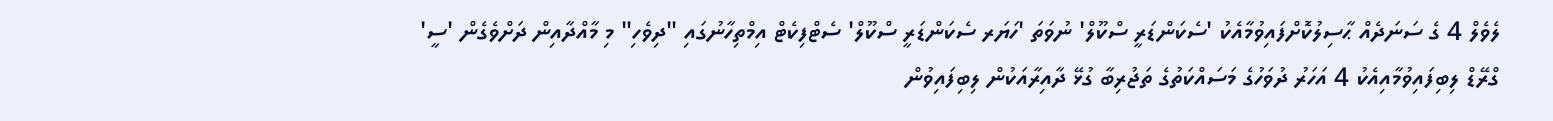ލެވެލް 4 ގެ ސަނަދެއް ޙާސިލުކޮށްފައިވުމާއެކު 'ސެކަންޑަރީ ސްކޫލް' ނުވަތަ 'ހަޔަރ ސެކަންޑަރީ ސްކޫލް' ސެޓްފިކެޓް އިމްތިހާނުގައި "ދިވެހި" މި މާއްދާއިން ދަށްވެގެން 'ސީ' ގްރޭޑް ލިބިފައިވުމާއިއެކު 4 އަހަރު ދުވަހުގެ މަސައްކަތުގެ ތަޖުރިބާ ގުޅޭ ދާއިރާއަކުން ލިބިފައިވުން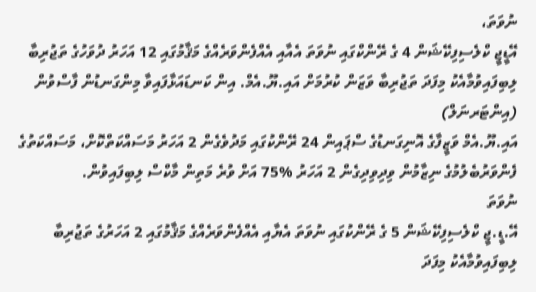ނުވަތަ،
އޭޑީޖީ ކްލެސިފިކޭޝަން 4 ގެ ރޭންކްގައި ނުވަތަ އެއާއި އެއްފެންވަރެއްގެ މަޤާމުގައި 12 އަހަރު ދުވަހުގެ ތަޖުރިބާ ލިބިފައިވުމާއެކު މިފަދަ ތަޖުރިބާ ވަޒަން ކުރުމަށް އައި.ޔޫ.އެމް. އިން ކަނޑައަޅާފައިވާ މިންގަނޑުން ފާސްވުން (އިންޓަރނަލް)
އައި.ޔޫ.އެމް ވަޒީފާގެ އޮނިގަނޑުގެ ސްޕައިން 24 ރޭންކުގައި މަދުވެގެން 2 އަހަރު މަސައްކަތްކޮށް، މަސައްކަތުގެ ފެންވަރުބެލުމުގެ ނިޒާމުން ވިދިވިދިގެން 2 އަހަރު %75 އަށް ވުރެ މަތިން މާކްސް ލިބިފައިވުން.
ނުވަތަ
އޭ.ޑީ.ޖީ ކްލެސިފިކޭޝަން 5 ގެ ރޭންކުގައި ނުވަތަ އެޔާއި އެއްފެންވަރެއްގެ މަޤާމުގައި 2 އަހަރުގެ ތަޖުރިބާ ލިބިފައިވުމާއެކު މިފަދަ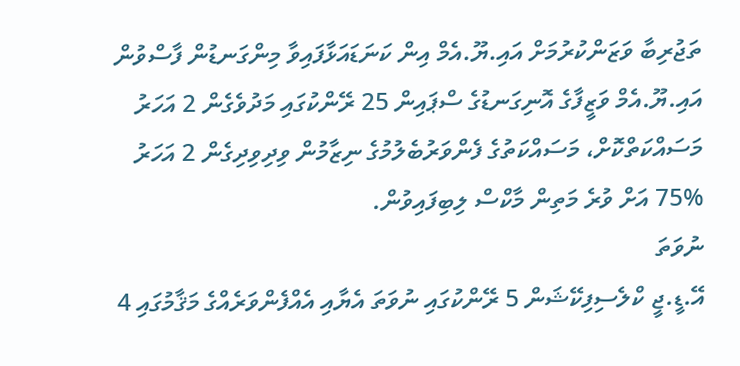ތަޖުރިބާ ވަޒަންކުރުމަށް އައި.ޔޫ.އެމް އިން ކަނަޑައަޅާފައިވާ މިންގަނޑުން ފާސްވުން
އައި.ޔޫ.އެމް ވަޒީފާގެ އޮނިގަނޑުގެ ސްޕައިން 25 ރޭންކުގައި މަދުވެގެން 2 އަހަރު މަސައްކަތްކޮށް، މަސައްކަތުގެ ފެންވަރުބެލުމުގެ ނިޒާމުން ވިދިވިދިގެން 2 އަހަރު %75 އަށް ވުރެ މަތިން މާކްސް ލިބިފައިވުން.
ނުވަތަ
އޭ.ޑީ.ޖީ ކްލެސިފިކޭޝަން 5 ރޭންކުގައި ނުވަތަ އެޔާއި އެއްފެންވަރެއްގެ މަޤާމުގައި 4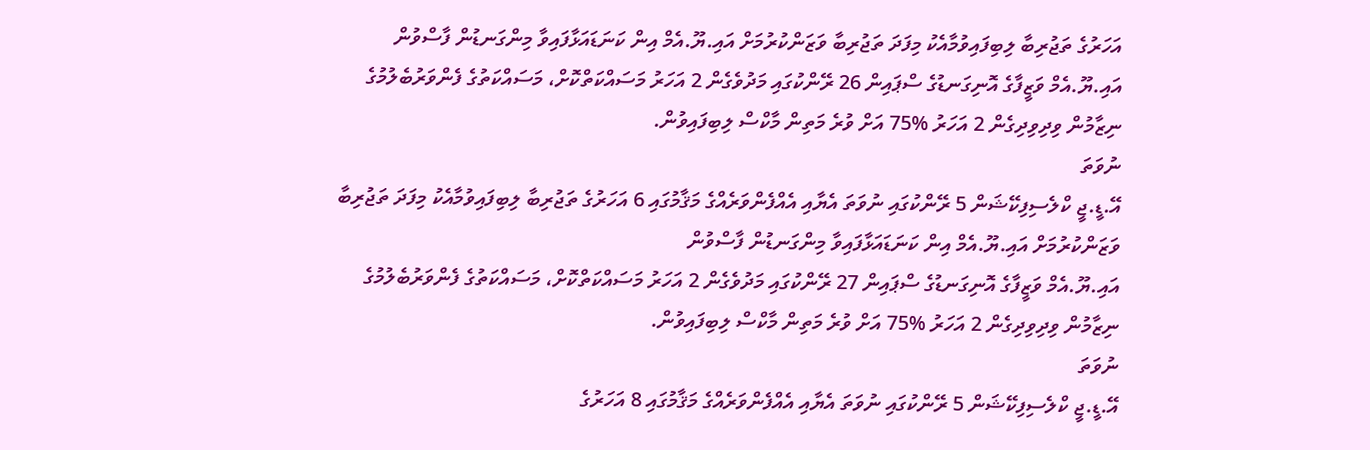އަހަރުގެ ތަޖުރިބާ ލިބިފައިވުމާއެކު މިފަދަ ތަޖުރިބާ ވަޒަންކުރުމަށް އައި.ޔޫ.އެމް އިން ކަނަޑައަޅާފައިވާ މިންގަނޑުން ފާސްވުން
އައި.ޔޫ.އެމް ވަޒީފާގެ އޮނިގަނޑުގެ ސްޕައިން 26 ރޭންކުގައި މަދުވެގެން 2 އަހަރު މަސައްކަތްކޮށް، މަސައްކަތުގެ ފެންވަރުބެލުމުގެ ނިޒާމުން ވިދިވިދިގެން 2 އަހަރު %75 އަށް ވުރެ މަތިން މާކްސް ލިބިފައިވުން.
ނުވަތަ
އޭ.ޑީ.ޖީ ކްލެސިފިކޭޝަން 5 ރޭންކުގައި ނުވަތަ އެޔާއި އެއްފެންވަރެއްގެ މަޤާމުގައި 6 އަހަރުގެ ތަޖުރިބާ ލިބިފައިވުމާއެކު މިފަދަ ތަޖުރިބާ ވަޒަންކުރުމަށް އައި.ޔޫ.އެމް އިން ކަނަޑައަޅާފައިވާ މިންގަނޑުން ފާސްވުން
އައި.ޔޫ.އެމް ވަޒީފާގެ އޮނިގަނޑުގެ ސްޕައިން 27 ރޭންކުގައި މަދުވެގެން 2 އަހަރު މަސައްކަތްކޮށް، މަސައްކަތުގެ ފެންވަރުބެލުމުގެ ނިޒާމުން ވިދިވިދިގެން 2 އަހަރު %75 އަށް ވުރެ މަތިން މާކްސް ލިބިފައިވުން.
ނުވަތަ
އޭ.ޑީ.ޖީ ކްލެސިފިކޭޝަން 5 ރޭންކުގައި ނުވަތަ އެޔާއި އެއްފެންވަރެއްގެ މަޤާމުގައި 8 އަހަރުގެ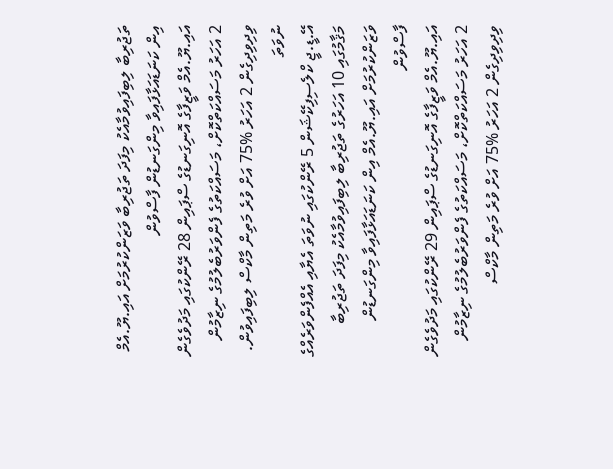ތަޖުރިބާ ލިބިފައިވުމާއެކު މިފަދަ ތަޖުރިބާ ވަޒަންކުރުމަށް އައި.ޔޫ.އެމް އިން ކަނަޑައަޅާފައިވާ މިންގަނޑުން ފާސްވުން
އައި.ޔޫ.އެމް ވަޒީފާގެ އޮނިގަނޑުގެ ސްޕައިން 28 ރޭންކުގައި މަދުވެގެން 2 އަހަރު މަސައްކަތްކޮށް، މަސައްކަތުގެ ފެންވަރުބެލުމުގެ ނިޒާމުން ވިދިވިދިގެން 2 އަހަރު %75 އަށް ވުރެ މަތިން މާކްސް ލިބިފައިވުން.
ނުވަތަ
އޭ.ޑީ.ޖީ ކްލެސިފިކޭޝަން 5 ރޭންކުގައި ނުވަތަ އެޔާއި އެއްފެންވަރެއްގެ މަޤާމުގައި 10 އަހަރުގެ ތަޖުރިބާ ލިބިފައިވުމާއެކު މިފަދަ ތަޖުރިބާ ވަޒަންކުރުމަށް އައި.ޔޫ.އެމް އިން ކަނަޑައަޅާފައިވާ މިންގަނޑުން ފާސްވުން
އައި.ޔޫ.އެމް ވަޒީފާގެ އޮނިގަނޑުގެ ސްޕައިން 29 ރޭންކުގައި މަދުވެގެން 2 އަހަރު މަސައްކަތްކޮށް، މަސައްކަތުގެ ފެންވަރުބެލުމުގެ ނިޒާމުން ވިދިވިދިގެން 2 އަހަރު %75 އަށް ވުރެ މަތިން މާކްސް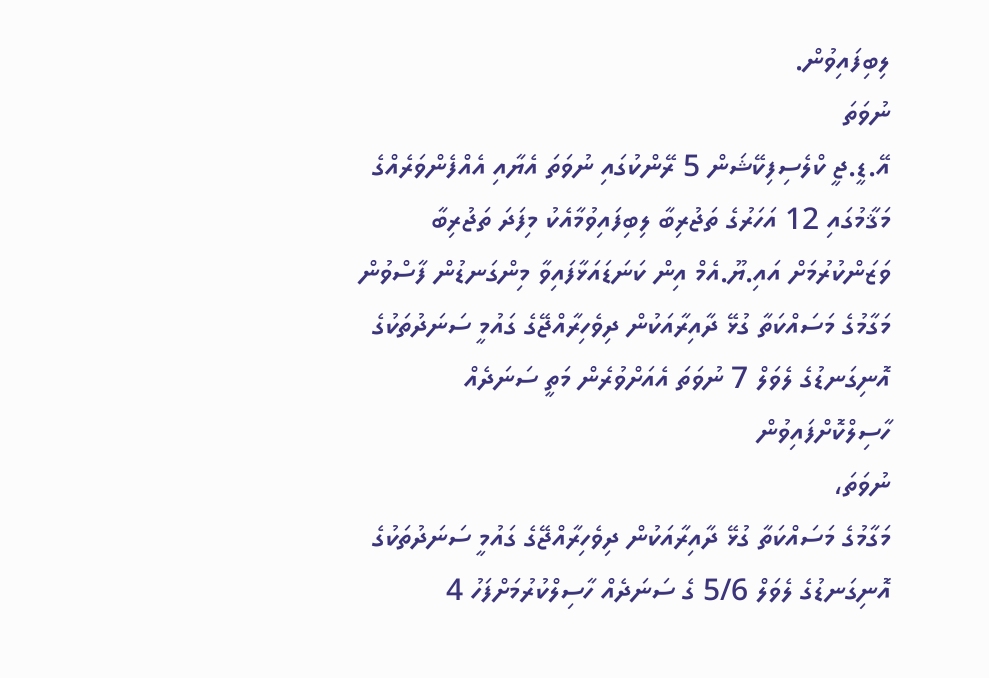ލިބިފައިވުން.
ނުވަތަ
އޭ.ޑީ.ޖީ ކްލެސިފިކޭޝަން 5 ރޭންކުގައި ނުވަތަ އެޔާއި އެއްފެންވަރެއްގެ މަޤާމުގައި 12 އަހަރުގެ ތަޖުރިބާ ލިބިފައިވުމާއެކު މިފަދަ ތަޖުރިބާ ވަޒަންކުރުމަށް އައި.ޔޫ.އެމް އިން ކަނަޑައަޅާފައިވާ މިންގަނޑުން ފާސްވުން
މަގާމުގެ މަސައްކަތާ ގުޅޭ ދާއިރާއަކުން ދިވެހިރާއްޖޭގެ ގައުމީ ސަނަދުތަކުގެ އޮނިގަނޑުގެ ލެވަލް 7 ނުވަތަ އެއަށްވުރެން މަތީ ސަނަދެއް ހާސިލްކޮށްފައިވުން
ނުވަތަ،
މަގާމުގެ މަސައްކަތާ ގުޅޭ ދާއިރާއަކުން ދިވެހިރާއްޖޭގެ ގައުމީ ސަނަދުތަކުގެ އޮނިގަނޑުގެ ލެވަލް 5/6 ގެ ސަނަދެއް ހާސިލްކުރުމަށްފަހު 4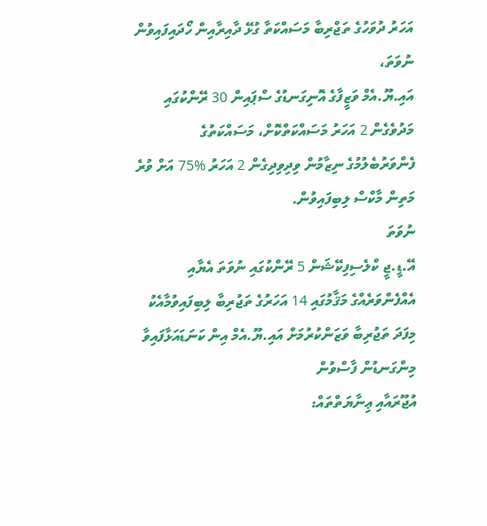އަހަރު ދުވަހުގެ ތަޖްރިބާ މަސައްކަތާ ގުޅޭ ދާއިރާއިން ހޯދައިފައިވުން
ނުވަތަ،
އައި.ޔޫ.އެމް ވަޒީފާގެ އޮނިގަނޑުގެ ސްޕައިން 30 ރޭންކުގައި މަދުވެގެން 2 އަހަރު މަސައްކަތްކޮށް، މަސައްކަތުގެ ފެންވަރުބެލުމުގެ ނިޒާމުން ވިދިވިދިގެން 2 އަހަރު %75 އަށް ވުރެ މަތިން މާކްސް ލިބިފައިވުން.
ނުވަތަ
އޭ.ޑީ.ޖީ ކްލެސިފިކޭޝަން 5 ރޭންކުގައި ނުވަތަ އެޔާއި އެއްފެންވަރެއްގެ މަޤާމުގައި 14 އަހަރުގެ ތަޖުރިބާ ލިބިފައިވުމާއެކު މިފަދަ ތަޖުރިބާ ވަޒަންކުރުމަށް އައި.ޔޫ.އެމް އިން ކަނަޑައަޅާފައިވާ މިންގަނޑުން ފާސްވުން
އުޖޫރައާއި ޢިނާޔަތްތައް: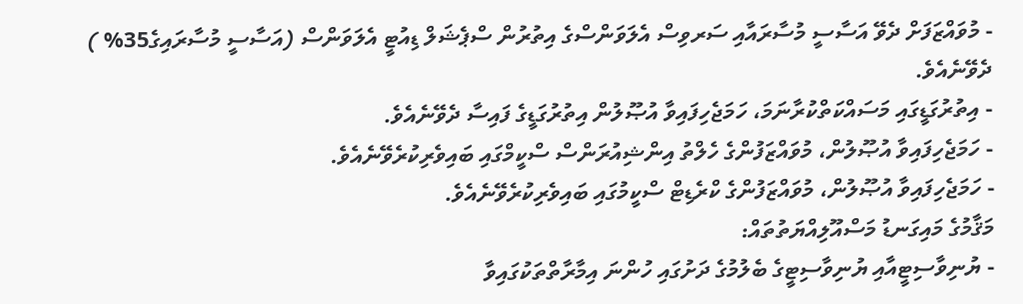- މުވައްޒަފަށް ދެވޭ އަސާސީ މުސާރައާއި ސަރވިސް އެލަވަންސްގެ އިތުރުން ސްޕެޝަލް ޑިއުޓީ އެލަވަންސް (އަސާސީ މުސާރައިގެ35% ) ދެވޭނެއެވެ.
- އިތުރުގަޑީގައި މަސައްކަތްކުރާނަމަ، ހަމަޖެހިފައިވާ އުޞޫލުން އިތުރުގަޑީގެ ފައިސާ ދެވޭނެއެވެ.
- ހަމަޖެހިފައިވާ އުޞޫލުން، މުވައްޒަފުންގެ ހެލްތު އިންޝިއުރަންސް ސްކީމްގައި ބައިވެރިކުރެވޭނެއެވެ.
- ހަމަޖެހިފައިވާ އުޞޫލުން، މުވައްޒަފުންގެ ކްރެޑިޓް ސްކީމުގައި ބައިވެރިކުރެވޭނެއެވެ.
މަޤާމުގެ މައިގަނޑު މަސްއޫލިއްޔަތުތައް:
- ޔުނިވާސިޓީއާއި ޔުނިވާސިޓީގެ ބެލުމުގެ ދަށުގައި ހުންނަ އިމާރާތްތަކުގައިވާ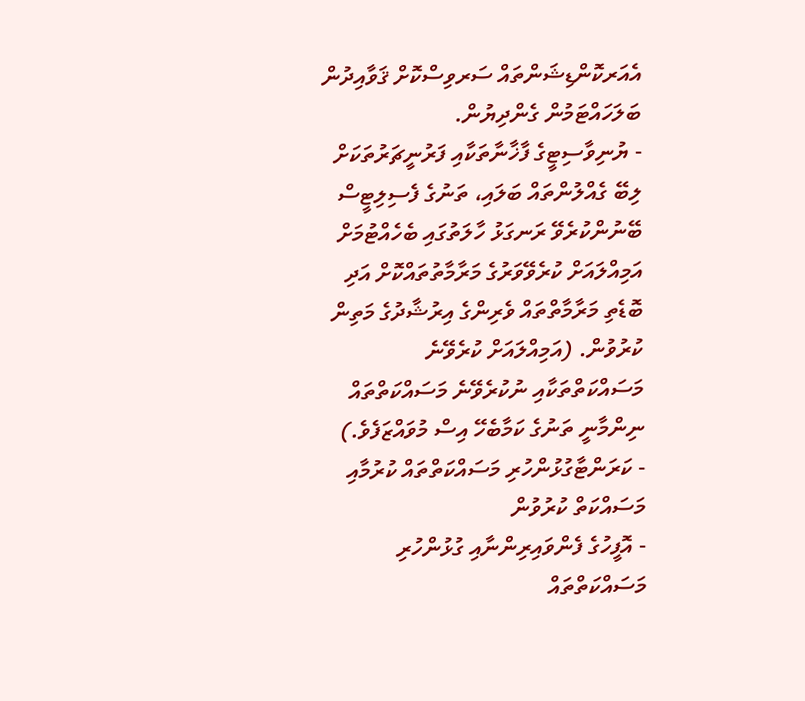އެއަރކޮންޑިޝަންތައް ސަރވިސްކޮށް ޤަވާއިދުން ބަލަހައްޓަމުން ގެންދިޔުން.
- ޔުނިވާސިޓީގެ ފާޚާނާތަކާއި ފަރުނީޗަރުތަކަށް ލިބޭ ގެއްލުންތައް ބަލައި، ތަނުގެ ފެސިލިޓީސް ބޭނުންކުރެވޭ ރަނގަޅު ހާލަތުގައި ބެހެއްޓުމަށް އަމިއްލައަށް ކުރެވޭވަރުގެ މަރާމާތުތައްކޮށް އަދި ބޮޑެތި މަރާމާތްތައް ވެރިންގެ އިރުޝާދުގެ މަތިން ކުރުވުން. (އަމިއްލައަށް ކުރެވޭނެ މަސައްކަތްތަކާއި ނުކުރެވޭނެ މަސައްކަތްތައް ނިންމާނީ ތަނުގެ ކަމާބެހޭ އިސް މުވައްޒަފެވެ.)
- ކަރަންޓާގުޅުންހުރި މަސައްކަތްތައް ކުރުމާއި މަސައްކަތް ކުރުވުން
- އޮފީހުގެ ފެންވައިރިންނާއި ގުޅުންހުރި މަސައްކަތްތައް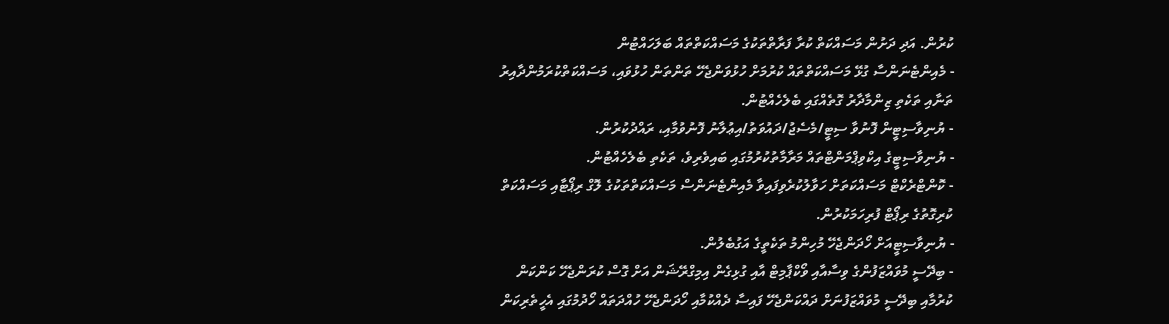ކުރުން. އަދި ދަށުން މަސައްކަތް ކުރާ ފަރާތްތަކުގެ މަސައްކަތްތައް ބަލަހައްޓުން
- މެއިންޓެނަންސާ ގުޅޭ މަސައްކަތްތައް ކުރުމަށް ހުޅުވަންޖެހޭ ތަންތަން ހުޅުވައި، މަސައްކަތްކުރަމުންދާއިރު ތަނާއި ތަކެތި ޒިންމާދާރު ގޮތެއްގައި ބެލެހެއްޓުން.
- ޔުނިވާސިޓީން ފޮނުވާ ސިޓީ/މެސެޖު/ދައުވަތު/އިޢުލާނު ފޮނުވުމާއި، ރައްދުކުރުން.
- ޔުނިވާސިޓީގެ އިކްވިޕްމަންޓްތައް މަރާމާތުކުރުމުގައި ބައިވެރިވެ، ތަކެތި ބެލެހެއްޓުން.
- ކޮންޓްރެކްޓް މަސައްކަތަށް ހަވާލުކުރެވިފައިވާ މެއިންޓެނަންސް މަސައްކަތްތަކުގެ ލޮގް ރިޕޯޓާއި މަސައްކަތް ކުރިގޮތުގެ ރިޕޯޓް ފުރިހަމަކުރުން.
- ޔުނިވާސިޓީއަށް ހޯދަންޖެހޭ މުހިންމު ތަކެތީގެ އަގުބެލުން.
- ބިދޭސީ މުވައްޒަފުންގެ ވިސާއާއި ވޯކްޕާމިޓް އާއި ގުޅިގެން އިމިގްރޭޝަން އަށް ގޮސް ކުރަންޖެހޭ ކަންކަން ކުރުމާއި ބިދޭސީ މުވައްޒަފުނަށް ދައްކަންޖެހޭ ފައިސާ ދެއްކުމާއި ހޯދަންޖެހޭ ހުއްދަތައް ހޯދުމުގައި އެހީތެރިކަން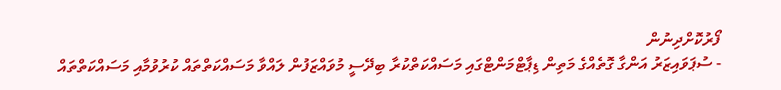ފޯރުކޮށްދިނުން
- ސުޕަވައިޒަރު އަންގާ ގޮތެއްގެ މަތިން ޑިޕާޓްމަންޓްގައި މަސައްކަތްކުރާ ބިދޭސީ މުވައްޒަފުން ލައްވާ މަސައްކަތްތައް ކުރުވުމާއި މަސައްކަތްތައް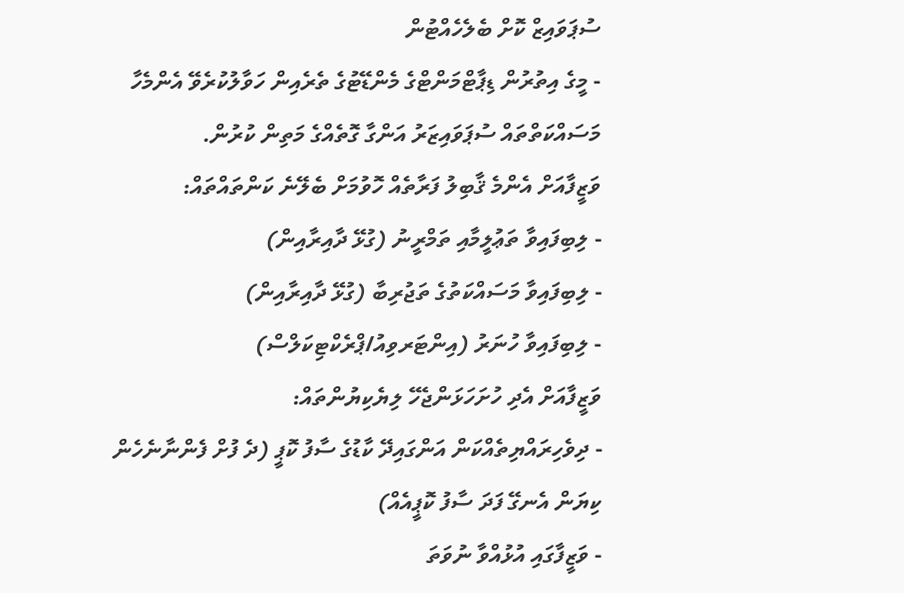ސުޕަވައިޒް ކޮށް ބެލެހެއްޓުން
- މީގެ އިތުރުން ޑިޕާޓްމަންޓްގެ މެންޑޭޓުގެ ތެރެއިން ހަވާލުކުރެވޭ އެންމެހާ މަސައްކަތްތައް ސުޕަވައިޒަރު އަންގާ ގޮތެއްގެ މަތިން ކުރުން.
ވަޒީފާއަށް އެންމެ ޤާބިލު ފަރާތެއް ހޮވުމަށް ބެލޭނެ ކަންތައްތައް:
- ލިބިފައިވާ ތަޢުލީމާއި ތަމްރީނު (ގުޅޭ ދާއިރާއިން)
- ލިބިފައިވާ މަސައްކަތުގެ ތަޖުރިބާ (ގުޅޭ ދާއިރާއިން)
- ލިބިފައިވާ ހުނަރު (އިންޓަރވިއު/ޕްރެކްޓިކަލްސް)
ވަޒީފާއަށް އެދި ހުށަހަޅަންޖެހޭ ލިޔެކިޔުންތައް:
- ދިވެހިރައްޔިތެއްކަން އަންގައިދޭ ކާޑުގެ ސާފު ކޮޕީ (ދެ ފުށް ފެންނާނެހެން ކިޔަން އެނގޭ ފަދަ ސާފު ކޮޕީއެއް)
- ވަޒީފާގައި އުޅުއްވާ ނުވަތަ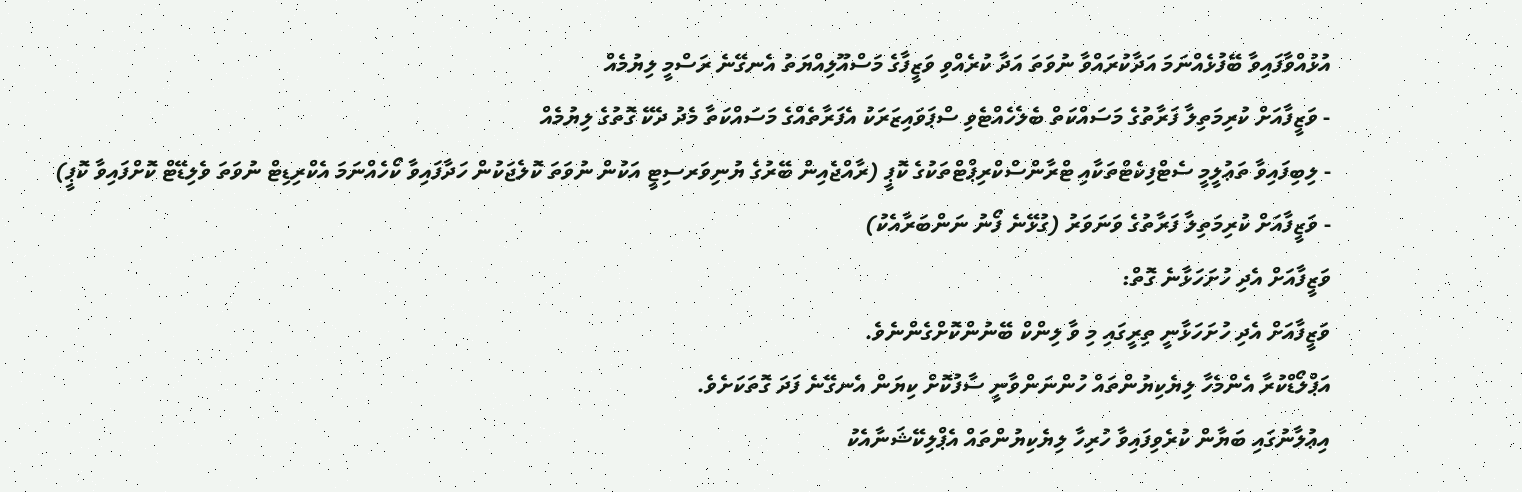އުޅުއްވާފައިވާ ބޭފުޅެއްނަމަ އަދާކުރައްވާ ނުވަތަ އަދާ ކުރެއްވި ވަޒީފާގެ މަސްއޫލިއްޔަތު އެނގޭނެ ރަސްމީ ލިޔުމެއް
- ވަޒީފާއަށް ކުރިމަތިލާ ފަރާތުގެ މަސައްކަތް ބެލެހެއްޓެވި ސްޕަވައިޒަރަކު އެފަރާތެއްގެ މަސައްކަތާ މެދު ދެކޭ ގޮތުގެ ލިޔުމެއް
- ލިބިފައިވާ ތަޢުލީމީ ސެޓްފިކެޓްތަކާއި ޓްރާންސްކްރިޕްޓްތަކުގެ ކޮޕީ (ރާއްޖެއިން ބޭރުގެ ޔުނިވަރސިޓީ އަކުން ނުވަތަ ކޮލެޖަކުން ހަދާފައިވާ ކޯހެއްނަމަ އެކްރިޑިޓް ނުވަތަ ވެލިޑޭޓް ކޮށްފައިވާ ކޮޕީ)
- ވަޒީފާއަށް ކުރިމަތިލާ ފަރާތުގެ ވަނަވަރު (ގުޅޭނެ ފޯނު ނަންބަރާއެކު)
ވަޒީފާއަށް އެދި ހުށަހަޅާނެ ގޮތް:
ވަޒީފާއަށް އެދި ހުށަހަޅާނީ ތިރީގައި މި ވާ ލިންކް ބޭނުންކޮށްގެންނެވެ.
އަޕްލޯޑްކުރާ އެންމެހާ ލިޔެކިޔުންތައް ހުންނަންވާނީ ސާފުކޮށް ކިޔަން އެނގޭނެ ފަދަ ގޮތަކަށެވެ.
އިޢުލާނުގައި ބަޔާން ކުރެވިފައިވާ ހުރިހާ ލިޔެކިޔުންތައް އެޕްލިކޭޝަނާއެކު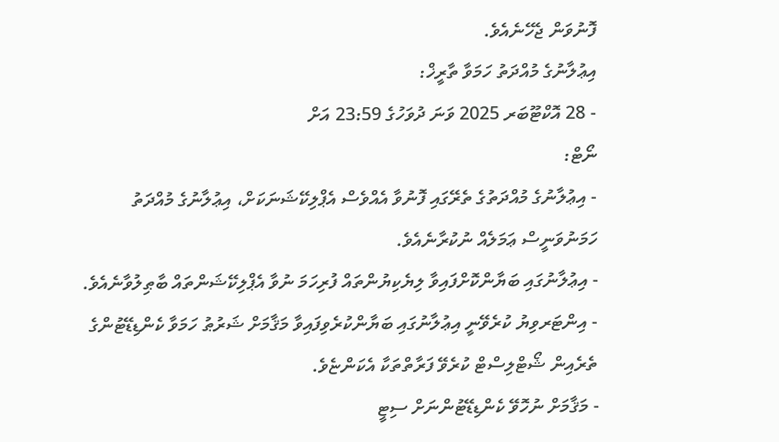ފޮނުވަން ޖެހޭނެއެވެ.
އިޢުލާނުގެ މުއްދަތު ހަމަވާ ތާރީޚް:
- 28 އޮކްޓޫބަރ 2025 ވަނަ ދުވަހުގެ 23:59 އަށް
ނޯޓް:
- އިޢުލާނުގެ މުއްދަތުގެ ތެރޭގައި ފޮނުވާ އެއްވެސް އެޕްލިކޭޝަނަކަށް، އިޢުލާނުގެ މުއްދަތު ހަމަނުވަނީސް ޢަމަލެއް ނުކުރާނެއެވެ.
- އިޢުލާނުގައި ބަޔާންކޮށްފައިވާ ލިޔެކިޔުންތައް ފުރިހަމަ ނުވާ އެޕްލިކޭޝަންތައް ބާޠިލުވާނެއެވެ.
- އިންޓަރވިޔު ކުރެވޭނީ އިޢުލާނުގައި ބަޔާންކުރެވިފައިވާ މަޤާމަށް ޝަރުޠު ހަމަވާ ކެންޑިޑޭޓުންގެ ތެރެއިން ޝޯޓްލިސްޓް ކުރެވޭ ފަރާތްތަކާ އެކަންޏެވެ.
- މަޤާމަށް ނުހޮވޭ ކެންޑިޑޭޓުންނަށް ސިޓީ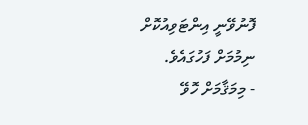ފޮނުވޭނީ އިންޓަވިއުކޮށް ނިމުމަށް ފަހުގައެވެ.
- މިމަޤާމަށް ހޮވޭ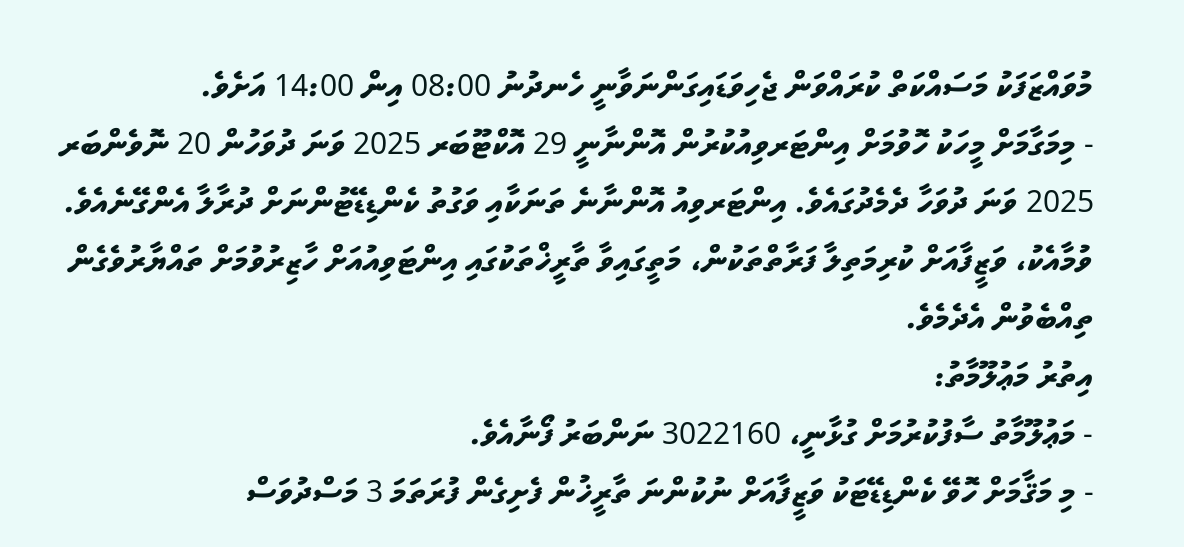މުވައްޒަފަކު މަސައްކަތް ކުރައްވަން ޖެހިވަޑައިގަންނަވާނީ ހެނދުނު 08:00 އިން 14:00 އަށެވެ.
- މިމަގާމަށް މީހަކު ހޮވުމަށް އިންޓަރވިއުކުރުން އޮންނާނީ 29 އޮކްޓޫބަރ 2025 ވަނަ ދުވަހުން 20 ނޮވެންބަރ 2025 ވަނަ ދުވަހާ ދެމެދުގައެވެ. އިންޓަރވިއު އޮންނާނެ ތަނަކާއި ވަގުތު ކެންޑިޑޭޓުންނަށް ދުރާލާ އެންގޭނެއެވެ. ވުމާއެކު، ވަޒީފާއަށް ކުރިމަތިލާ ފަރާތްތަކުން، މަތީގައިވާ ތާރީޚްތަކުގައި އިންޓަވިއުއަށް ހާޒިރުވުމަށް ތައްޔާރުވެގެން ތިއްބެވުން އެދެމެވެ.
އިތުރު މަޢުލޫމާތު:
- މަޢުލޫމާތު ސާފުކުރުމަށް ގުޅާނީ، 3022160 ނަންބަރު ފޯނާއެވެ.
- މި މަޤާމަށް ހޮވޭ ކެންޑިޑޭޓަކު ވަޒީފާއަށް ނުކުންނަ ތާރީޚުން ފެށިގެން ފުރަތަމަ 3 މަސްދުވަސް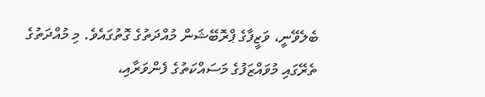ބެލެވޭނީ، ވަޒީފާގެ ޕްރޮބޭޝަން މުއްދަތުގެ ގޮތުގައެވެ. މި މުއްދަތުގެ ތެރޭގައި މުވައްޒަފުގެ މަސައްކަތުގެ ފެންވަރާއި،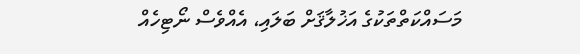މަސައްކަތްތަކުގެ އަޚުލާޤަށް ބަލައި، އެއްވެސް ނޯޓިހެއް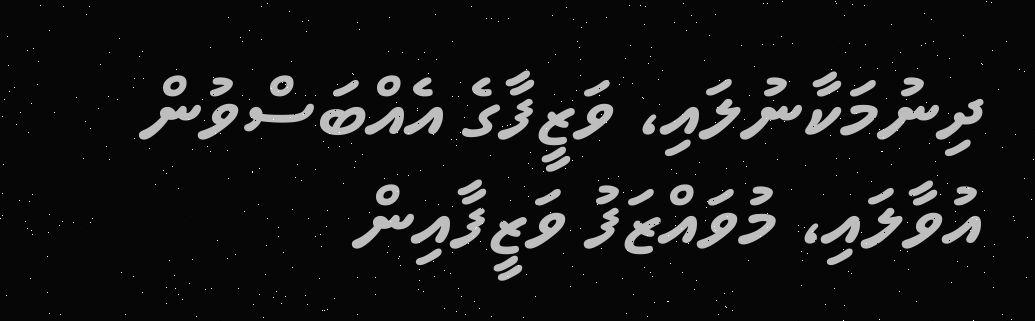ދިނުމަކާނުލައި، ވަޒީފާގެ އެއްބަސްވުން އުވާލައި، މުވައްޒަފު ވަޒީފާއިން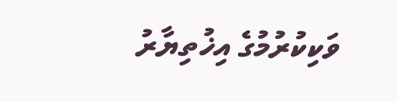ވަކިކުރުމުގެ އިޚުތިޔާރު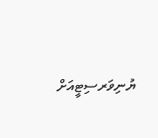ޔުނިވަރސިޓީއަށް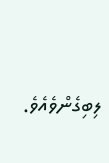ލިބިގެންވެއެވެ.